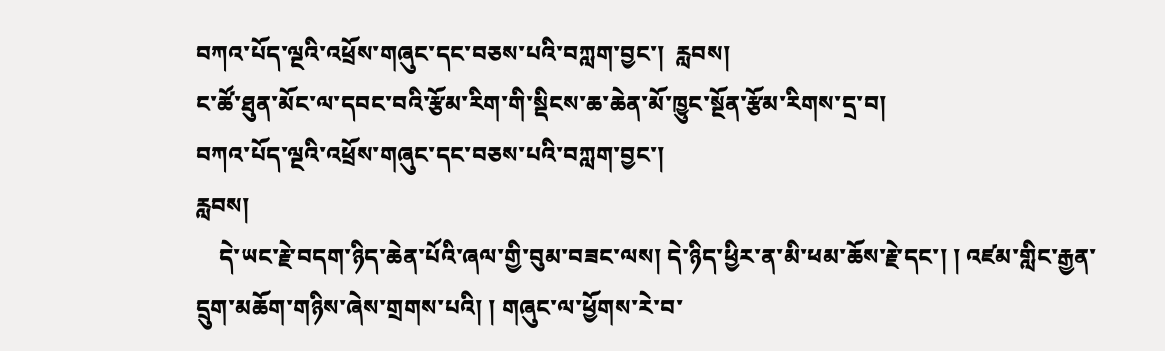བཀའ་པོད་ལྔའི་འཕྲོས་གཞུང་དང་བཅས་པའི་བཀླག་བྱང་།  རླབས།
ང་ཚོ་ཐུན་མོང་ལ་དབང་བའི་རྩོམ་རིག་གི་སྡིངས་ཆ་ཆེན་མོ་ཁྱུང་སྔོན་རྩོམ་རིགས་དྲ་བ།
བཀའ་པོད་ལྔའི་འཕྲོས་གཞུང་དང་བཅས་པའི་བཀླག་བྱང་།
རླབས།
    དེ་ཡང་རྗེ་བདག་ཉིད་ཆེན་པོའི་ཞལ་གྱི་བུམ་བཟང་ལས། དེ་ཉིད་ཕྱིར་ན་མི་ཕམ་ཆོས་རྗེ་དང་། ། འཛམ་གླིང་རྒྱན་དྲུག་མཆོག་གཉིས་ཞེས་གྲགས་པའི། ། གཞུང་ལ་ཕྱོགས་རེ་བ་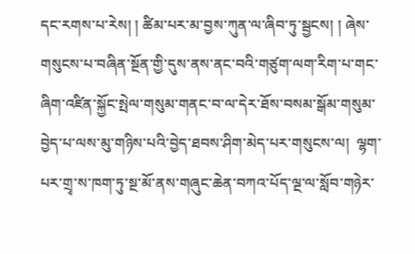དང་རགས་པ་རེས། ། ཚིམ་པར་མ་བྱས་ཀུན་ལ་ཞིབ་ཏུ་སྦྱངས། ། ཞེས་གསུངས་པ་བཞིན་སྔོན་གྱི་དུས་ནས་ནང་བའི་གཙུག་ལག་རིག་པ་གང་ཞིག་འཛིན་སྐྱོང་སྤེལ་གསུམ་གནང་བ་ལ་དེར་ཐོས་བསམ་སྒོམ་གསུམ་བྱེད་པ་ལས་མུ་གཉིས་པའི་བྱེད་ཐབས་ཤིག་མེད་པར་གསུངས་ལ།  ལྷག་པར་གྲྭ་ས་ཁག་ཏུ་སྔ་མོ་ནས་གཞུང་ཆེན་བཀའ་པོད་ལྔ་ལ་སློབ་གཉེར་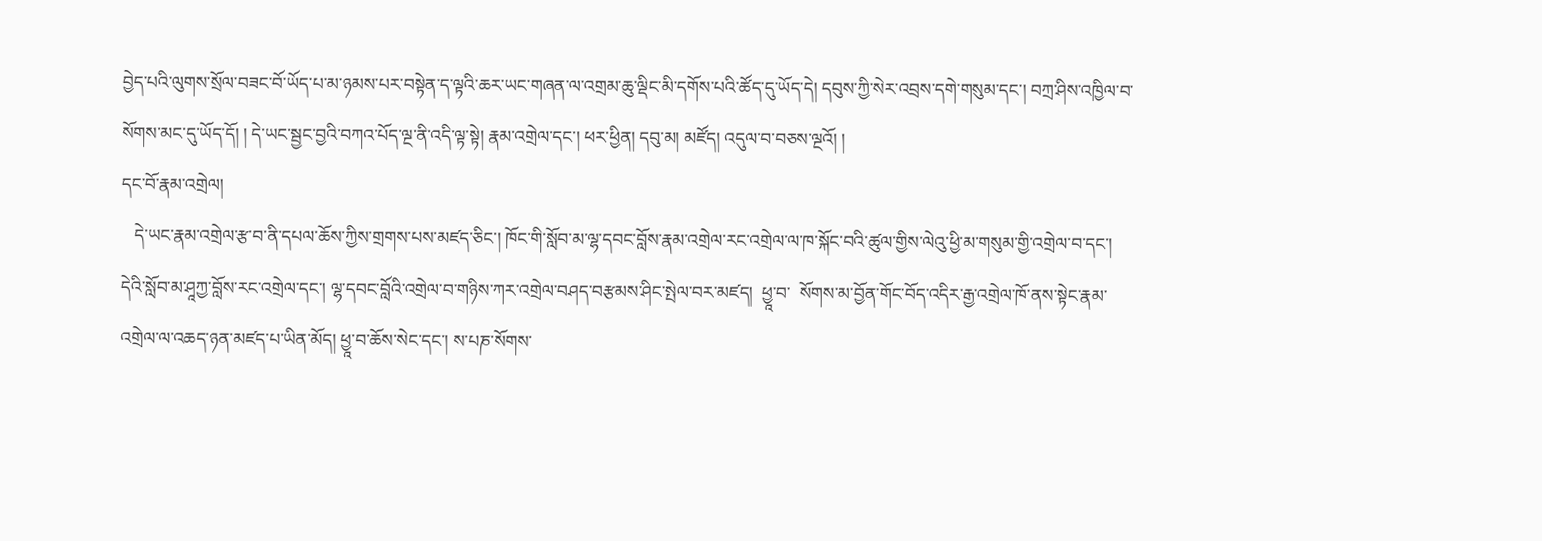བྱེད་པའི་ལུགས་སྲོལ་བཟང་བོ་ཡོད་པ་མ་ཉམས་པར་བསྟེན་ད་ལྟའི་ཆར་ཡང་གཞན་ལ་འགྲམ་ཆུ་ལྡིང་མི་དགོས་པའི་ཚོད་དུ་ཡོད་དེ། དབུས་ཀྱི་སེར་འབྲས་དགེ་གསུམ་དང་། བཀྲ་ཤིས་འཁྱིལ་བ་སོགས་མང་དུ་ཡོད་དོ། ། དེ་ཡང་སྦྱང་བྱའི་བཀའ་པོད་ལྔ་ནི་འདི་ལྟ་སྟེ། རྣམ་འགྲེལ་དང་། ཕར་ཕྱིན། དབུ་མ། མཛོད། འདུལ་བ་བཅས་ལྔའོ། །
དང་བོ་རྣམ་འགྲེལ།
   དེ་ཡང་རྣམ་འགྲེལ་རྩ་བ་ནི་དཔལ་ཆོས་ཀྱིས་གྲགས་པས་མཛད་ཅིང་། ཁོང་གི་སློབ་མ་ལྷ་དབང་བློས་རྣམ་འགྲེལ་རང་འགྲེལ་ལ་ཁ་སྐོང་བའི་ཚུལ་གྱིས་ལེའུ་ཕྱི་མ་གསུམ་གྱི་འགྲེལ་བ་དང་། དེའི་སློབ་མ་ཤཱཀྱ་བློས་རང་འགྲེལ་དང་། ལྷ་དབང་བློའི་འགྲེལ་བ་གཉིས་ཀར་འགྲེལ་བཤད་བརྩམས་ཤིང་སྤེལ་བར་མཛད།  ཕྱཱ་བ་  སོགས་མ་བྱོན་གོང་བོད་འདིར་རྒྱ་འགྲེལ་ཁོ་ནས་སྟེང་རྣམ་འགྲེལ་ལ་འཆད་ཉན་མཛད་པ་ཡིན་མོད། ཕྱཱ་བ་ཆོས་སེང་དང་། ས་པཎ་སོགས་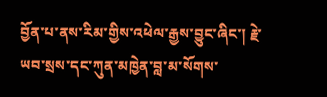བྱོན་པ་ནས་རིམ་གྱིས་འཕེལ་རྒྱས་བྱུང་ཞིང་། རྗེ་ཡབ་སྲས་དང་ཀུན་མཁྱེན་བླ་མ་སོགས་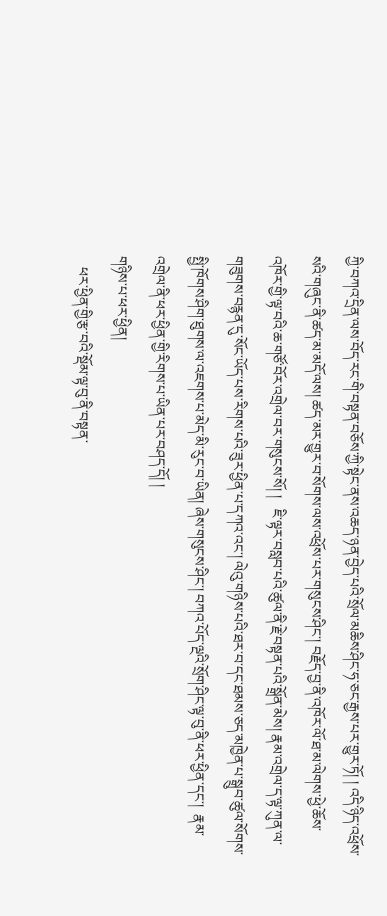ཀྱི་བཀའ་དྲིན་ལས་བོད་རང་གི་བསྟན་བཅོས་ཀྱི་སྟེང་ནས་འཆད་ཉན་བྱེད་པའི་སྲོལ་མཆིས་ཤིང་ཧ་ཅང་རྒྱས་པར་གྱུར་ཏོ། ། འདི་ཉིད་འཕྲོས་སའི་གཞུང་ནི་ཚད་མ་མདོ་ལས། ཚད་མར་གྱུར་བ་སོགས་ལས་འཕྲོས་པར་གསུངས་ཤིང་། བརྗོད་བྱ་ནི་འཁོར་ལོ་ཐ་མ་ལེགས་ཕྱེ་ཆོས་འཁོར་གྱི་ལྟ་བའི་ཆ་གཙོ་བོར་འགྲེལ་བར་གསུངས་སོ། །   ཇི་ལྟར་བསླབ་པའི་ཚུལ་ནི་རྗེ་བསྟན་པའི་སྒྲོན་མེས། རྣམ་འགྲེལ་ད་ལྟ་ཀུན་ལ་གཟུགས་བརྙན་དུ་སོང་ཡོད་པས་རིགས་པའི་ཟུར་ཕྱིན་པ་དཀའ་འང་། ལེའུ་གཉིས་པའི་ཐར་བ་དང་ཐམས་ཅད་མཁྱེན་པ་སྒྲུབ་ཚུལ་སོགས་སྤྱི་ཁོགས་ཤིག་ཐུགས་ལ་འཇགས་པ་མེད་མི་རུང་བ་ཡིན། ཞེས་གསུངས་ཤིང་། བཀའ་པོད་ལྔའི་སྲོག་ཤིང་ལྟ་བུ་ནི་ཕར་ཕྱིན་དང་།  རྣམ་འགྲེལ་ནི་ཕར་ཕྱིན་གྱི་རིགས་པ་ཡིན་པར་བཤད་དོ། །
གཉིས་པ་ཕར་ཕྱིན།
   ཕར་ཕྱིན་གྱི་རྩ་བའི་སྡོམ་ལྟ་བུ་ནི་བསྟན་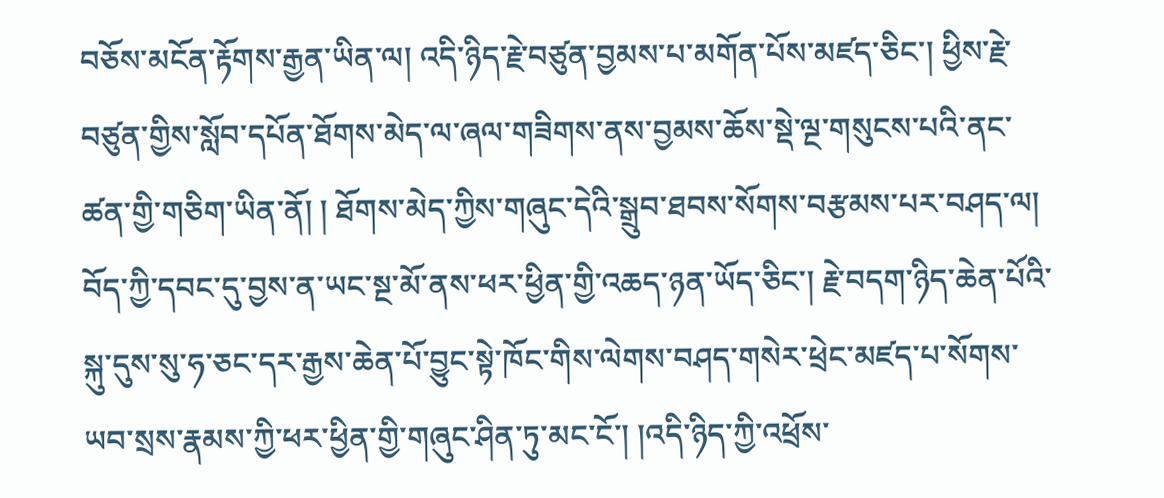བཅོས་མངོན་རྟོགས་རྒྱན་ཡིན་ལ། འདི་ཉིད་རྗེ་བཙུན་བྱམས་པ་མགོན་པོས་མཛད་ཅིང་། ཕྱིས་རྗེ་བཙུན་གྱིས་སློབ་དཔོན་ཐོགས་མེད་ལ་ཞལ་གཟིགས་ནས་བྱམས་ཆོས་སྡེ་ལྔ་གསུངས་པའི་ནང་ཚན་གྱི་གཅིག་ཡིན་ནོ། ། ཐོགས་མེད་ཀྱིས་གཞུང་དེའི་སྒྲུབ་ཐབས་སོགས་བརྩམས་པར་བཤད་ལ།  བོད་ཀྱི་དབང་དུ་བྱས་ན་ཡང་སྔ་མོ་ནས་ཕར་ཕྱིན་གྱི་འཆད་ཉན་ཡོད་ཅིང་། རྗེ་བདག་ཉིད་ཆེན་པོའི་སྐུ་དུས་སུ་ཧ་ཅང་དར་རྒྱས་ཆེན་པོ་བྱུང་སྟེ་ཁོང་གིས་ལེགས་བཤད་གསེར་ཕྲེང་མཛད་པ་སོགས་ཡབ་སྲས་རྣམས་ཀྱི་ཕར་ཕྱིན་གྱི་གཞུང་ཤིན་ཏུ་མང་ངོ་། །འདི་ཉིད་ཀྱི་འཕྲོས་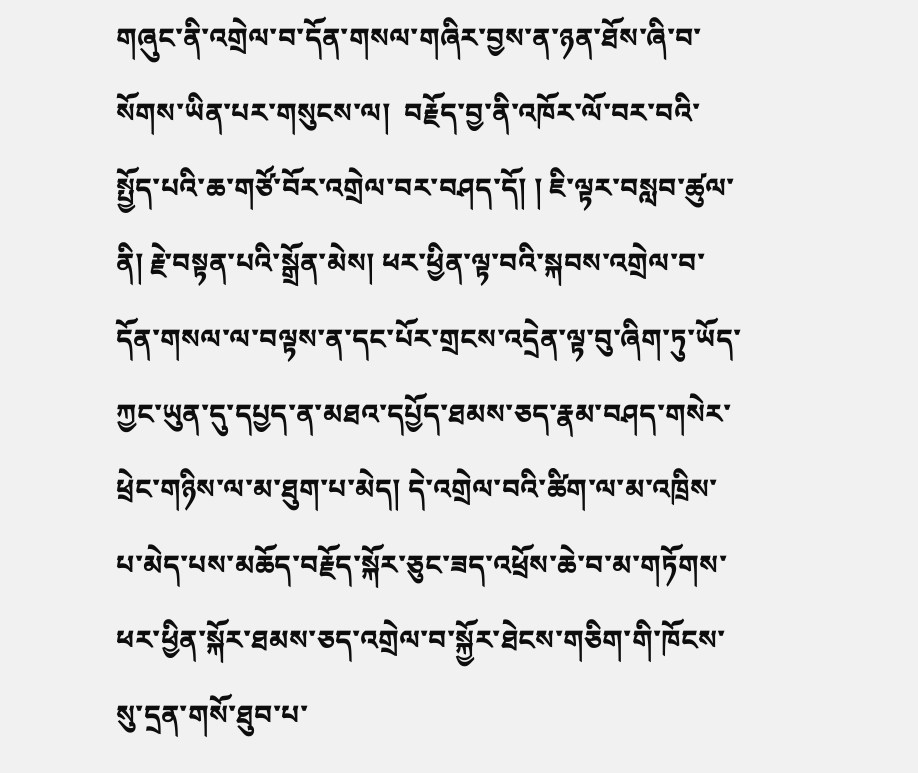གཞུང་ནི་འགྲེལ་བ་དོན་གསལ་གཞིར་བྱས་ན་ཉན་ཐོས་ཞི་བ་སོགས་ཡིན་པར་གསུངས་ལ།  བརྗོད་བྱ་ནི་འཁོར་ལོ་བར་བའི་སྤྱོད་པའི་ཆ་གཙོ་བོར་འགྲེལ་བར་བཤད་དོ། ། ཇི་ལྟར་བསླབ་ཚུལ་ནི། རྗེ་བསྟན་པའི་སྒྲོན་མེས། ཕར་ཕྱིན་ལྟ་བའི་སྐབས་འགྲེལ་བ་དོན་གསལ་ལ་བལྟས་ན་དང་པོར་གྲངས་འདྲེན་ལྟ་བུ་ཞིག་ཏུ་ཡོད་ཀྱང་ཡུན་དུ་དཔྱད་ན་མཐའ་དཔྱོད་ཐམས་ཅད་རྣམ་བཤད་གསེར་ཕྲེང་གཉིས་ལ་མ་ཐུག་པ་མེད། དེ་འགྲེལ་བའི་ཚིག་ལ་མ་འཁྲིས་པ་མེད་པས་མཆོད་བརྗོད་སྐོར་ཅུང་ཟད་འཕྲོས་ཆེ་བ་མ་གཏོགས་ཕར་ཕྱིན་སྐོར་ཐམས་ཅད་འགྲེལ་བ་སྐྱོར་ཐེངས་གཅིག་གི་ཁོངས་སུ་དྲན་གསོ་ཐུབ་པ་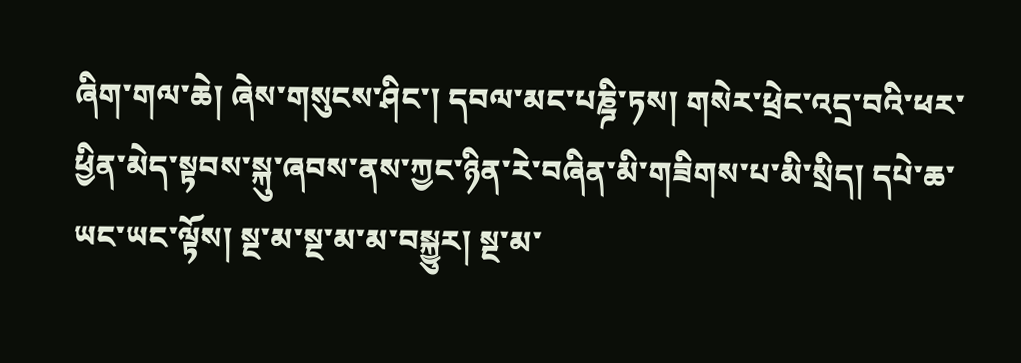ཞིག་གལ་ཆེ། ཞེས་གསུངས་ཤིང་། དབལ་མང་པཎྜི་ཏས། གསེར་ཕྲེང་འདྲ་བའི་ཕར་ཕྱིན་མེད་སྟབས་སྐུ་ཞབས་ནས་ཀྱང་ཉིན་རེ་བཞིན་མི་གཟིགས་པ་མི་སྲིད། དཔེ་ཆ་ཡང་ཡང་ལྟོས། སྔ་མ་སྔ་མ་མ་བསྐྱུར། སྔ་མ་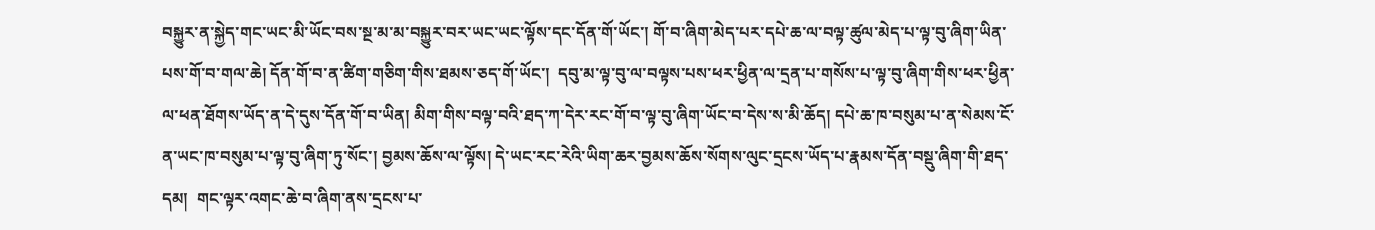བསྐྱུར་ན་སྐྱེད་གང་ཡང་མི་ཡོང་བས་སྔ་མ་མ་བསྐྱུར་བར་ཡང་ཡང་ལྟོས་དང་དོན་གོ་ཡོང་། གོ་བ་ཞིག་མེད་པར་དཔེ་ཆ་ལ་བལྟ་ཚུལ་མེད་པ་ལྟ་བུ་ཞིག་ཡིན་པས་གོ་བ་གལ་ཆེ། དོན་གོ་བ་ན་ཚིག་གཅིག་གིས་ཐམས་ཅད་གོ་ཡོང་།  དབུ་མ་ལྟ་བུ་ལ་བལྟས་པས་ཕར་ཕྱིན་ལ་དྲན་པ་གསོས་པ་ལྟ་བུ་ཞིག་གིས་ཕར་ཕྱིན་ལ་ཕན་ཐོགས་ཡོད་ན་དེ་དུས་དོན་གོ་བ་ཡིན། མིག་གིས་བལྟ་བའི་ཐད་ཀ་དེར་རང་གོ་བ་ལྟ་བུ་ཞིག་ཡོང་བ་དེས་ས་མི་ཆོད། དཔེ་ཆ་ཁ་བསུམ་པ་ན་སེམས་ངོ་ན་ཡང་ཁ་བསུམ་པ་ལྟ་བུ་ཞིག་ཏུ་སོང་། བྱམས་ཆོས་ལ་ལྟོས། དེ་ཡང་རང་རེའི་ཡིག་ཆར་བྱམས་ཆོས་སོགས་ལུང་དྲངས་ཡོད་པ་རྣམས་དོན་བསྡུ་ཞིག་གི་ཐད་དམ།  གང་ལྟར་འགང་ཆེ་བ་ཞིག་ནས་དྲངས་པ་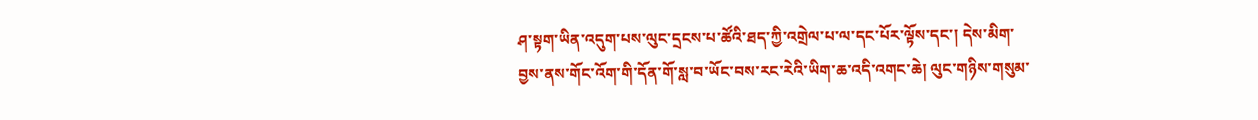ཤ་སྟག་ཡིན་འདུག་པས་ལུང་དྲངས་པ་ཚོའི་ཐད་ཀྱི་འགྲེལ་པ་ལ་དང་པོར་ལྟོས་དང་། དེས་མིག་བྱས་ནས་གོང་འོག་གི་དོན་གོ་སླ་བ་ཡོང་བས་རང་རེའི་ཡིག་ཆ་འདི་འགང་ཆེ། ལུང་གཉིས་གསུམ་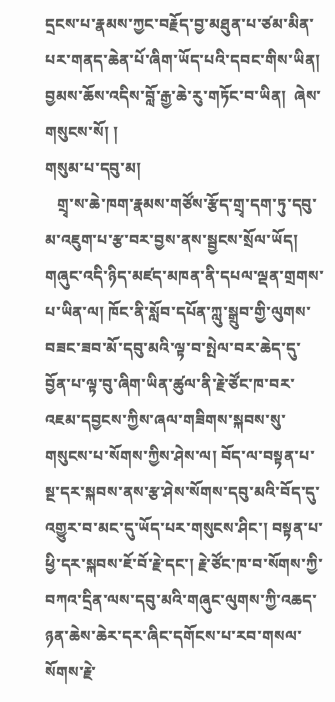དྲངས་པ་རྣམས་ཀྱང་བརྗོད་བྱ་མཐུན་པ་ཙམ་མིན་པར་གནད་ཆེན་པོ་ཞིག་ཡོད་པའི་དབང་གིས་ཡིན།  བྱམས་ཆོས་འདིས་བློ་རྒྱ་ཆེ་རུ་གཏོང་བ་ཡིན།  ཞེས་གསུངས་སོ། །
གསུམ་པ་དབུ་མ།
   གྲྭ་ས་ཆེ་ཁག་རྣམས་གཙོས་རྩོད་གྲྭ་དག་ཏུ་དབུ་མ་འཇུག་པ་རྩ་བར་བྱས་ནས་སྦྱངས་སྲོལ་ཡོད། གཞུང་འདི་ཉིད་མཛད་མཁན་ནི་དཔལ་ལྡན་གྲགས་པ་ཡིན་ལ། ཁོང་ནི་སློབ་དཔོན་ཀླུ་སྒྲུབ་གྱི་ལུགས་བཟང་ཟབ་མོ་དབུ་མའི་ལྟ་བ་སྤེལ་བར་ཆེད་དུ་བྱོན་པ་ལྟ་བུ་ཞིག་ཡིན་ཚུལ་ནི་རྗེ་ཙོང་ཁ་བར་འཇམ་དབྱངས་ཀྱིས་ཞལ་གཟིགས་སྐབས་སུ་གསུངས་པ་སོགས་ཀྱིས་ཤེས་ལ། བོད་ལ་བསྟན་པ་སྔ་དར་སྐབས་ནས་རྩ་ཤེས་སོགས་དབུ་མའི་བོད་དུ་འགྱུར་བ་མང་དུ་ཡོད་པར་གསུངས་ཤིང་། བསྟན་པ་ཕྱི་དར་སྐབས་ཇོ་བོ་རྗེ་དང་། རྗེ་ཙོང་ཁ་བ་སོགས་ཀྱི་བཀའ་དྲིན་ལས་དབུ་མའི་གཞུང་ལུགས་ཀྱི་འཆད་ཉན་ཆེས་ཆེར་དར་ཞིང་དགོངས་པ་རབ་གསལ་སོགས་རྗེ་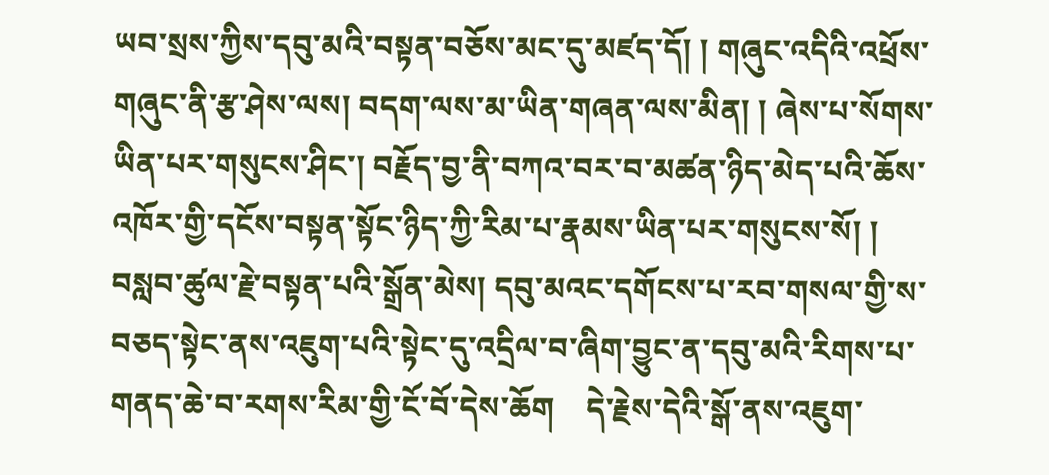ཡབ་སྲས་ཀྱིས་དབུ་མའི་བསྟན་བཅོས་མང་དུ་མཛད་དོ། ། གཞུང་འདིའི་འཕྲོས་གཞུང་ནི་རྩ་ཤེས་ལས། བདག་ལས་མ་ཡིན་གཞན་ལས་མིན། ། ཞེས་པ་སོགས་ཡིན་པར་གསུངས་ཤིང་། བརྗོད་བྱ་ནི་བཀའ་བར་བ་མཚན་ཉིད་མེད་པའི་ཆོས་འཁོར་གྱི་དངོས་བསྟན་སྟོང་ཉིད་ཀྱི་རིམ་པ་རྣམས་ཡིན་པར་གསུངས་སོ། །  བསླབ་ཚུལ་རྗེ་བསྟན་པའི་སྒྲོན་མེས། དབུ་མའང་དགོངས་པ་རབ་གསལ་གྱི་ས་བཅད་སྟེང་ནས་འཇུག་པའི་སྟེང་དུ་འདྲིལ་བ་ཞིག་བྱུང་ན་དབུ་མའི་རིགས་པ་གནད་ཆེ་བ་རགས་རིམ་གྱི་ངོ་བོ་དེས་ཆོག    དེ་རྗེས་དེའི་སྒོ་ནས་འཇུག་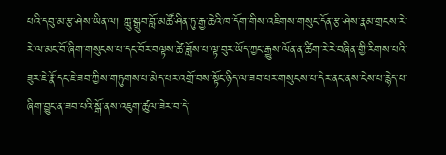པའི་དབུ་མ་རྩ་ཤེས་ཡིན་ལ། ཀླུ་སྒྲུབ་བློ་མཚོ་ཤིན་ཏུ་རྒྱ་ཆེའི་ཁ་དོག་གིས་འཇིགས་གསུང་དོན་རྩ་ཤེས་རྣམ་གྲངས་རེ་རེ་ལ་མང་བོ་ཞིག་གསུངས་པ་དང་བོར་བལྟས་ཚེ་ཟློས་པ་ལྟ་བུར་ཡོད་ཀྱང་རྒྱུས་ལོན་ན་ཚིག་རེ་རེ་བཞིན་གྱི་རིགས་པའི་ཟུར་ཇེ་རྣོ་དང་ཇེ་ཟབ་ཀྱིས་གཏུགས་པ་མེད་པར་འགྲོ་བས་སྟོང་ཉིད་ལ་ཟབ་པར་གསུངས་པ་དེར་ནང་ནས་ངེས་པ་རྙེད་པ་ཞིག་བྱུང་ན་ཟབ་པའི་སྒོ་ནས་འཇུག་ཚུལ་ཟེར་བ་དེ་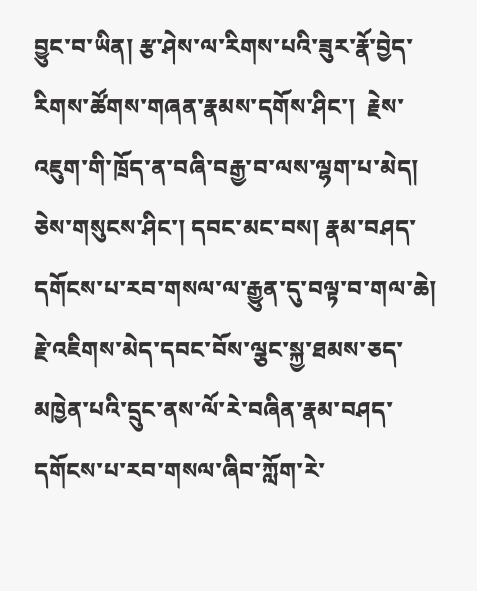བྱུང་བ་ཡིན། རྩ་ཤེས་ལ་རིགས་པའི་ཟུར་རྣོ་བྱེད་རིགས་ཚོགས་གཞན་རྣམས་དགོས་ཤིང་།  རྗེས་འཇུག་གི་ཁྲོད་ན་བཞི་བརྒྱ་བ་ལས་ལྷག་པ་མེད། ཅེས་གསུངས་ཤིང་། དབང་མང་བས། རྣམ་བཤད་དགོངས་པ་རབ་གསལ་ལ་རྒྱུན་དུ་བལྟ་བ་གལ་ཆེ། རྗེ་འཇིགས་མེད་དབང་བོས་ལྕང་སྐྱ་ཐམས་ཅད་མཁྱེན་པའི་དྲུང་ནས་ལོ་རེ་བཞིན་རྣམ་བཤད་དགོངས་པ་རབ་གསལ་ཞིབ་ཀློག་རེ་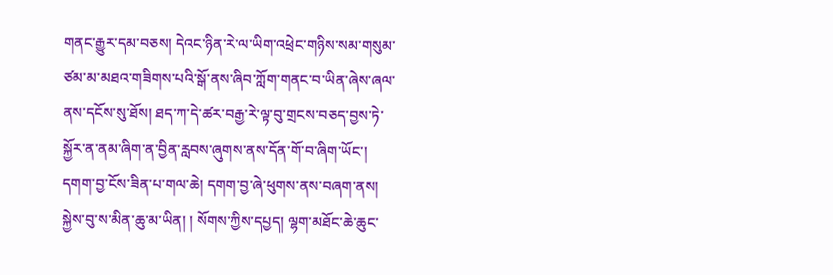གནང་རྒྱུར་དམ་བཅས། དེའང་ཉིན་རེ་ལ་ཡིག་འཕྲེང་གཉིས་སམ་གསུམ་ཙམ་མ་མཐའ་གཟིགས་པའི་སྒོ་ནས་ཞིབ་ཀློག་གནང་བ་ཡིན་ཞེས་ཞལ་ནས་དངོས་སུ་ཐོས། ཐད་ཀ་དེ་ཚར་བརྒྱ་རེ་ལྟ་བུ་གྲངས་བཅད་བྱས་ཏེ་སྐྱོར་ན་ནམ་ཞིག་ན་བྱིན་རླབས་ཞུགས་ནས་དོན་གོ་བ་ཞིག་ཡོང་། དགག་བྱ་ངོས་ཟིན་པ་གལ་ཆེ། དགག་བྱ་ཞེ་ཕུགས་ནས་བཞག་ནས། སྐྱེས་བུ་ས་མིན་ཆུ་མ་ཡིན། ། སོགས་ཀྱིས་དཔྱད། ལྷག་མཐོང་ཆེ་ཆུང་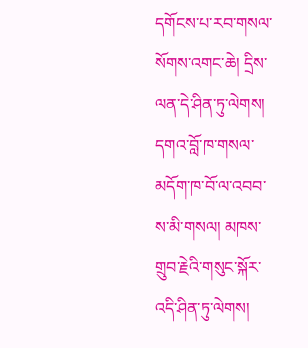དགོངས་པ་རབ་གསལ་སོགས་འགང་ཆེ། དྲིས་ལན་དེ་ཤིན་ཏུ་ལེགས། དགའ་བློ་ཁ་གསལ་མདོག་ཁ་བོ་ལ་འབབ་ས་མི་གསལ། མཁས་གྲུབ་རྗེའི་གསུང་སྐོར་འདི་ཤིན་ཏུ་ལེགས།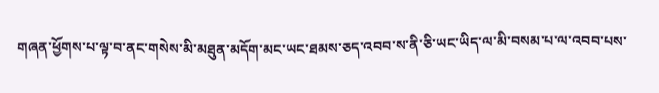གཞན་ཕྱོགས་པ་ལྟ་བ་ནང་གསེས་མི་མཐུན་མདོག་མང་ཡང་ཐམས་ཅད་འབབ་ས་ནི་ཅི་ཡང་ཡིད་ལ་མི་བསམ་པ་ལ་འབབ་པས་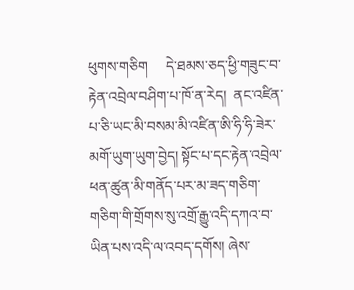ཕུགས་གཅིག     དེ་ཐམས་ཅད་ཕྱི་གཟུང་བ་རྟེན་འབྲེལ་བཤིག་པ་ཁོ་ན་རེད།  ནང་འཛིན་པ་ཅི་ཡང་མི་བསམ་མི་འཛིན་ཨི་ཧི་ཧི་ཟེར་མགོ་ཡུག་ཡུག་བྱེད། སྟོང་པ་དང་རྟེན་འབྲེལ་ཕན་ཚུན་མི་གནོད་པར་མ་ཟད་གཅིག་གཅིག་གི་གྲོགས་སུ་འགྲོ་རྒྱུ་འདི་དཀའ་བ་ཡིན་པས་འདི་ལ་འབད་དགོས། ཞེས་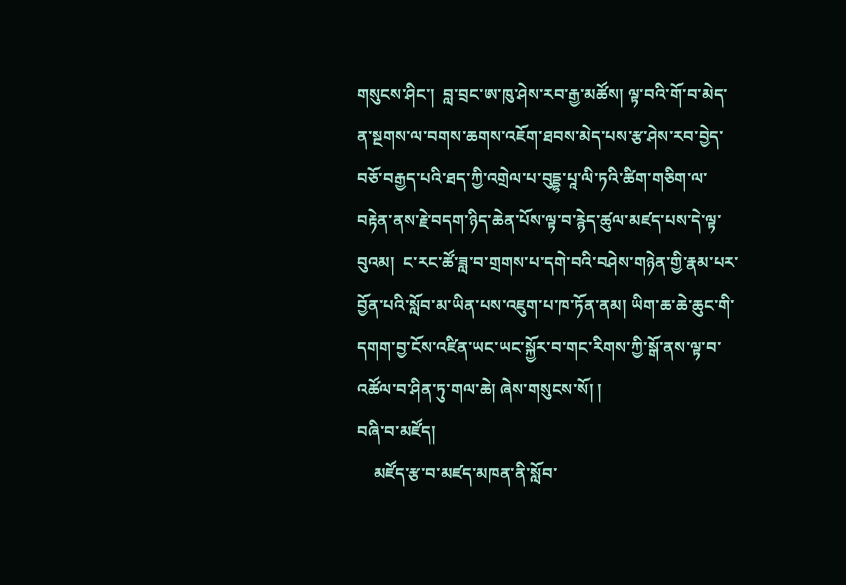གསུངས་ཤིང་།  བླ་བྲང་ཨ་ཁུ་ཤེས་རབ་རྒྱ་མཚོས། ལྟ་བའི་གོ་བ་མེད་ན་སྔགས་ལ་བགས་ཆགས་འཇོག་ཐབས་མེད་པས་རྩ་ཤེས་རབ་བྱེད་བཅོ་བརྒྱད་པའི་ཐད་ཀྱི་འགྲེལ་པ་བུདྡྷ་པཱ་ལི་ཏའི་ཚིག་གཅིག་ལ་བརྟེན་ནས་རྗེ་བདག་ཉིད་ཆེན་པོས་ལྟ་བ་རྙེད་ཚུལ་མཛད་པས་དེ་ལྟ་བུའམ།  ང་རང་ཚོ་ཟླ་བ་གྲགས་པ་དགེ་བའི་བཤེས་གཉེན་གྱི་རྣམ་པར་བྱོན་པའི་སློབ་མ་ཡིན་པས་འཇུག་པ་ཁ་ཏོན་ནམ། ཡིག་ཆ་ཆེ་ཆུང་གི་དགག་བྱ་ངོས་འཛིན་ཡང་ཡང་སྐྱོར་བ་གང་རིགས་ཀྱི་སྒོ་ནས་ལྟ་བ་འཚོལ་བ་ཤིན་ཏུ་གལ་ཆེ། ཞེས་གསུངས་སོ། །
བཞི་བ་མཛོད།
    མཛོད་རྩ་བ་མཛད་མཁན་ནི་སློབ་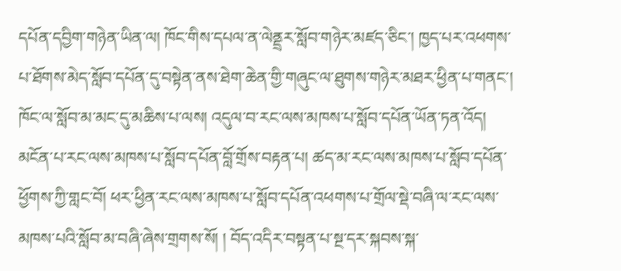དཔོན་དབྱིག་གཉེན་ཡིན་ལ། ཁོང་གིས་དཔལ་ན་ལེནྡྲར་སློབ་གཉེར་མཛད་ཅིང་། ཁྱད་པར་འཕགས་པ་ཐོགས་མེད་སློབ་དཔོན་དུ་བསྟེན་ནས་ཐེག་ཆེན་གྱི་གཞུང་ལ་ཐུགས་གཉེར་མཐར་ཕྱིན་པ་གནང་། ཁོང་ལ་སློབ་མ་མང་དུ་མཆིས་པ་ལས། འདུལ་བ་རང་ལས་མཁས་པ་སློབ་དཔོན་ཡོན་ཏན་འོད། མངོན་པ་རང་ལས་མཁས་པ་སློབ་དཔོན་བློ་གྲོས་བརྟན་པ། ཚད་མ་རང་ལས་མཁས་པ་སློབ་དཔོན་ཕྱོགས་ཀྱི་གླང་བོ། ཕར་ཕྱིན་རང་ལས་མཁས་པ་སློབ་དཔོན་འཕགས་པ་གྲོལ་སྡེ་བཞི་ལ་རང་ལས་མཁས་པའི་སློབ་མ་བཞི་ཞེས་གྲགས་སོ། ། བོད་འདིར་བསྟན་པ་སྔ་དར་སྐབས་སྐ་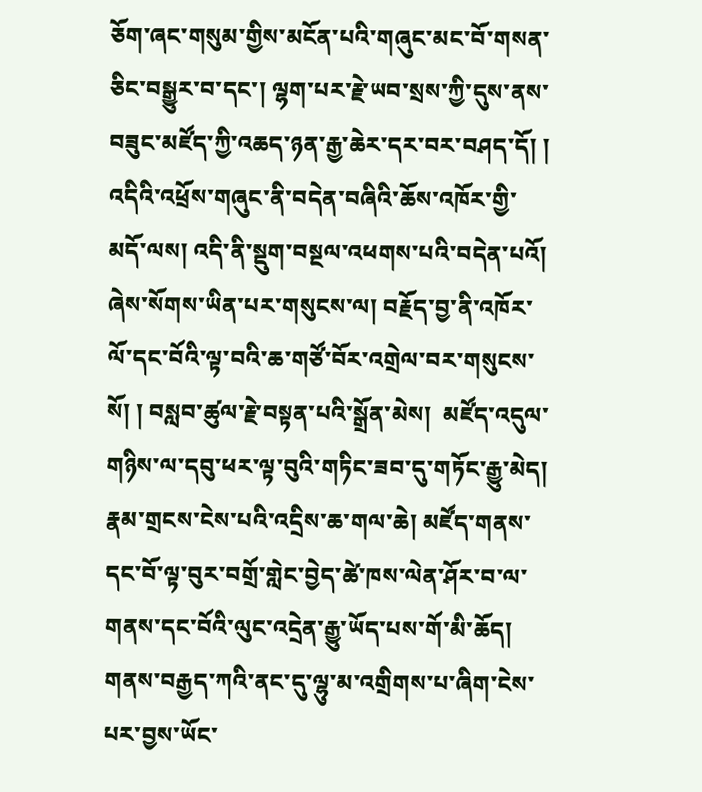ཅོག་ཞང་གསུམ་གྱིས་མངོན་པའི་གཞུང་མང་བོ་གསན་ཅིང་བསྒྱུར་བ་དང་། ལྷག་པར་རྗེ་ཡབ་སྲས་ཀྱི་དུས་ནས་བཟུང་མཛོད་ཀྱི་འཆད་ཉན་རྒྱ་ཆེར་དར་བར་བཤད་དོ། ། འདིའི་འཕྲོས་གཞུང་ནི་བདེན་བཞིའི་ཆོས་འཁོར་གྱི་མདོ་ལས། འདི་ནི་སྡུག་བསྔལ་འཕགས་པའི་བདེན་པའོ། ཞེས་སོགས་ཡིན་པར་གསུངས་ལ། བརྗོད་བྱ་ནི་འཁོར་ལོ་དང་བོའི་ལྟ་བའི་ཆ་གཙོ་བོར་འགྲེལ་བར་གསུངས་སོ། ། བསླབ་ཚུལ་རྗེ་བསྟན་པའི་སྒྲོན་མེས།  མཛོད་འདུལ་གཉིས་ལ་དབུ་ཕར་ལྟ་བུའི་གཏིང་ཟབ་དུ་གཏོང་རྒྱུ་མེད། རྣམ་གྲངས་ངེས་པའི་འདྲིས་ཆ་གལ་ཆེ། མཛོད་གནས་དང་བོ་ལྟ་བུར་བགྲོ་གླེང་བྱེད་ཚེ་ཁས་ལེན་ཤོར་བ་ལ་གནས་དང་བོའི་ལུང་འདྲེན་རྒྱུ་ཡོད་པས་གོ་མི་ཆོད།  གནས་བརྒྱད་ཀའི་ནང་དུ་ལྷུ་མ་འགྲིགས་པ་ཞིག་ངེས་པར་བྱས་ཡོང་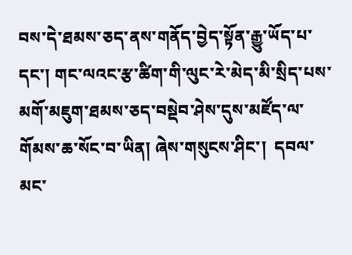བས་དེ་ཐམས་ཅད་ནས་གནོད་བྱེད་སྟོན་རྒྱུ་ཡོད་པ་དང་། གང་ལའང་རྩ་ཚིག་གི་ལུང་རེ་མེད་མི་སྲིད་པས་མགོ་མཇུག་ཐམས་ཅད་བསྡེབ་ཤེས་དུས་མཛོད་ལ་གོམས་ཆ་སོང་བ་ཡིན། ཞེས་གསུངས་ཤིང་།  དབལ་མང་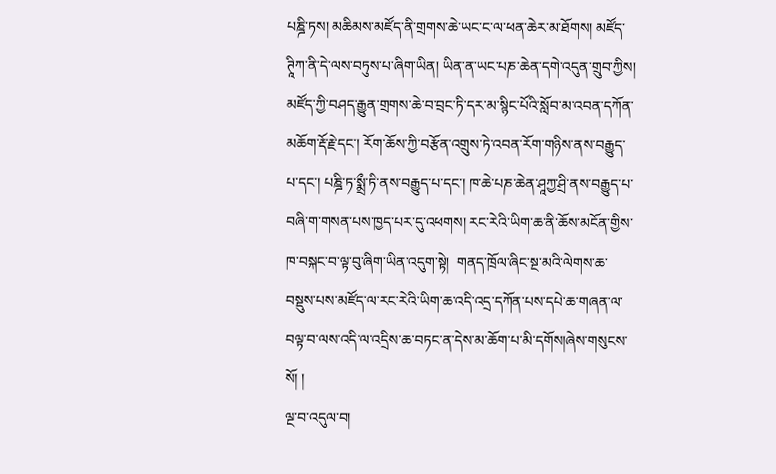པཎྜི་ཏས། མཆིམས་མཛོད་ནི་གྲགས་ཆེ་ཡང་ང་ལ་ཕན་ཆེར་མ་ཐོགས། མཛོད་ཊཱིཀ་ནི་དེ་ལས་བཏུས་པ་ཞིག་ཡིན། ཡིན་ན་ཡང་པཎ་ཆེན་དགེ་འདུན་གྲུབ་ཀྱིས།  མཛོད་ཀྱི་བཤད་རྒྱུན་གྲགས་ཆེ་བ་བྲང་ཏི་དར་མ་སྙིང་པོའི་སློབ་མ་འབན་དཀོན་མཆོག་རྡོ་རྗེ་དང་། རོག་ཆོས་ཀྱི་བརྩོན་འགྲུས་ཏེ་འབན་རོག་གཉིས་ནས་བརྒྱུད་པ་དང་། པཎྜི་ཏ་སྨྲྀ་ཏི་ནས་བརྒྱུད་པ་དང་། ཁ་ཆེ་པཎ་ཆེན་ཤཱཀྱ་ཤྲི་ནས་བརྒྱུད་པ་བཞི་ག་གསན་པས་ཁྱད་པར་དུ་འཕགས། རང་རེའི་ཡིག་ཆ་ནི་ཆོས་མངོན་གྱིས་ཁ་བསྐང་བ་ལྟ་བུ་ཞིག་ཡིན་འདུག་སྟེ།  གནད་ཁྲོལ་ཞིང་སྔ་མའི་ལེགས་ཆ་བསྡུས་པས་མཛོད་ལ་རང་རེའི་ཡིག་ཆ་འདི་འདྲ་དཀོན་པས་དཔེ་ཆ་གཞན་ལ་བལྟ་བ་ལས་འདི་ལ་འདྲིས་ཆ་བཏང་ན་དེས་མ་ཆོག་པ་མི་དགོས།ཞེས་གསུངས་སོ། །
ལྔ་བ་འདུལ་བ།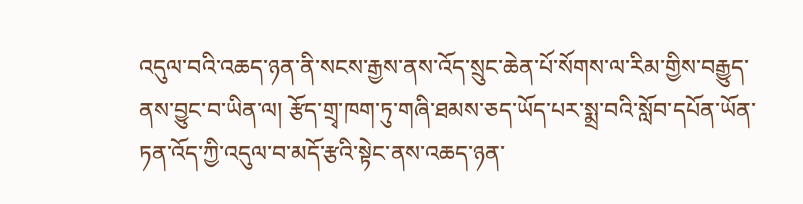འདུལ་བའི་འཆད་ཉན་ནི་སངས་རྒྱས་ནས་འོད་སྲུང་ཆེན་པོ་སོགས་ལ་རིམ་གྱིས་བརྒྱུད་ནས་བྱུང་བ་ཡིན་ལ། རྩོད་གྲྭ་ཁག་ཏུ་གཞི་ཐམས་ཅད་ཡོད་པར་སྨྲ་བའི་སློབ་དཔོན་ཡོན་ཏན་འོད་ཀྱི་འདུལ་བ་མདོ་རྩའི་སྟེང་ནས་འཆད་ཉན་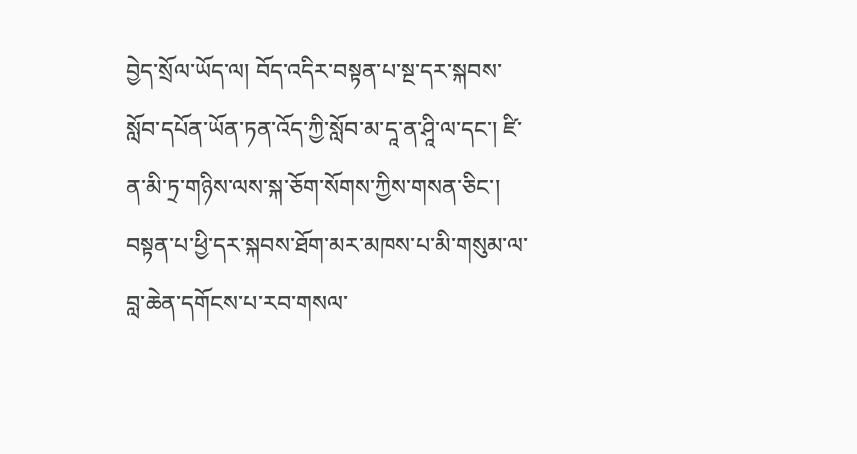བྱེད་སྲོལ་ཡོད་ལ། བོད་འདིར་བསྟན་པ་སྔ་དར་སྐབས་སློབ་དཔོན་ཡོན་ཏན་འོད་ཀྱི་སློབ་མ་དཱ་ན་ཤཱི་ལ་དང་། ཛི་ན་མི་ཏྲ་གཉིས་ལས་སྐ་ཅོག་སོགས་ཀྱིས་གསན་ཅིང་། བསྟན་པ་ཕྱི་དར་སྐབས་ཐོག་མར་མཁས་པ་མི་གསུམ་ལ་བླ་ཆེན་དགོངས་པ་རབ་གསལ་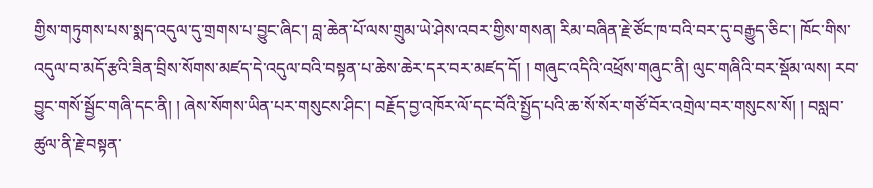གྱིས་གཏུགས་པས་སྨད་འདུལ་དུ་གྲགས་པ་བྱུང་ཞིང་། བླ་ཆེན་པོ་ལས་གྲུམ་ཡེ་ཤེས་འབར་གྱིས་གསན། རིམ་བཞིན་རྗེ་ཙོང་ཁ་བའི་བར་དུ་བརྒྱུད་ཅིང་། ཁོང་གིས་འདུལ་བ་མདོ་རྩའི་ཟིན་བྲིས་སོགས་མཛད་དེ་འདུལ་བའི་བསྟན་པ་ཆེས་ཆེར་དར་བར་མཛད་དོ། ། གཞུང་འདིའི་འཕྲོས་གཞུང་ནི། ལུང་གཞིའི་བར་སྡོམ་ལས། རབ་བྱུང་གསོ་སྦྱོང་གཞི་དང་ནི། ། ཞེས་སོགས་ཡིན་པར་གསུངས་ཤིང་། བརྗོད་བྱ་འཁོར་ལོ་དང་བོའི་སྤྱོད་པའི་ཆ་སོ་སོར་གཙོ་བོར་འགྲེལ་བར་གསུངས་སོ། ། བསླབ་ཚུལ་ནི་རྗེ་བསྟན་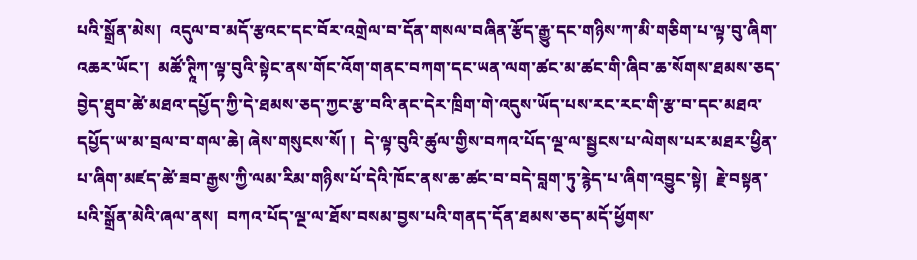པའི་སྒྲོན་མེས།  འདུལ་བ་མདོ་རྩའང་དང་བོར་འགྲེལ་བ་དོན་གསལ་བཞིན་རྩོད་རྒྱུ་དང་གཉིས་ཀ་མི་གཅིག་པ་ལྟ་བུ་ཞིག་འཆར་ཡོང་།  མཚོ་ཊཱིཀ་ལྟ་བུའི་སྟེང་ནས་གོང་འོག་གནང་བཀག་དང་ཡན་ལག་ཚང་མ་ཚང་གི་ཞིབ་ཆ་སོགས་ཐམས་ཅད་བྱེད་ཐུབ་ཚེ་མཐའ་དཔྱོད་ཀྱི་དེ་ཐམས་ཅད་ཀྱང་རྩ་བའི་ནང་དེར་ཁྲིག་གེ་འདུས་ཡོད་པས་རང་རང་གི་རྩ་བ་དང་མཐའ་དཔྱོད་ཡ་མ་བྲལ་བ་གལ་ཆེ། ཞེས་གསུངས་སོ། །  དེ་ལྟ་བུའི་ཚུལ་གྱིས་བཀའ་པོད་ལྔ་ལ་སྦྱངས་པ་ལེགས་པར་མཐར་ཕྱིན་པ་ཞིག་མཛད་ཚེ་ཟབ་རྒྱས་ཀྱི་ལམ་རིམ་གཉིས་པོ་དེའི་ཁོང་ནས་ཆ་ཚང་བ་བདེ་བླག་ཏུ་རྙེད་པ་ཞིག་འབྱུང་སྟེ།  རྗེ་བསྟན་པའི་སྒྲོན་མེའི་ཞལ་ནས།  བཀའ་པོད་ལྔ་ལ་ཐོས་བསམ་བྱས་པའི་གནད་དོན་ཐམས་ཅད་མདོ་ཕྱོགས་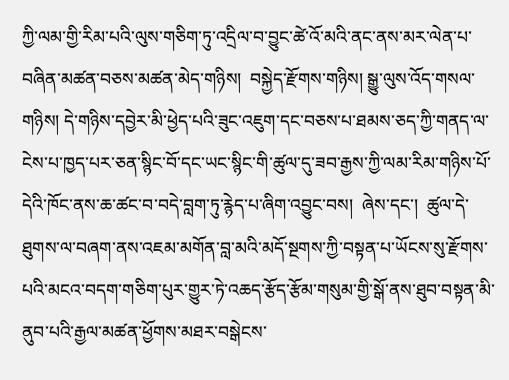ཀྱི་ལམ་གྱི་རིམ་པའི་ལུས་གཅིག་ཏུ་འདྲིལ་བ་བྱུང་ཚེ་འོ་མའི་ནང་ནས་མར་ལེན་པ་བཞིན་མཚན་བཅས་མཚན་མེད་གཉིས།  བསྐྱེད་རྫོགས་གཉིས། སྒྱུ་ལུས་འོད་གསལ་གཉིས། དེ་གཉིས་དབྱེར་མི་ཕྱེད་པའི་ཟུང་འཇུག་དང་བཅས་པ་ཐམས་ཅད་ཀྱི་གནད་ལ་ངེས་པ་ཁྱད་པར་ཅན་སྙིང་བོ་དང་ཡང་སྙིང་གི་ཚུལ་དུ་ཟབ་རྒྱས་ཀྱི་ལམ་རིམ་གཉིས་པོ་དེའི་ཁོང་ནས་ཆ་ཚང་བ་བདེ་བླག་ཏུ་རྙེད་པ་ཞིག་འབྱུང་བས།  ཞེས་དང་།  ཚུལ་དེ་ཐུགས་ལ་བཞག་ནས་འཇམ་མགོན་བླ་མའི་མདོ་སྔགས་ཀྱི་བསྟན་པ་ཡོངས་སུ་རྫོགས་པའི་མངའ་བདག་གཅིག་པུར་གྱུར་ཏེ་འཆད་རྩོད་རྩོམ་གསུམ་གྱི་སྒོ་ནས་ཐུབ་བསྟན་མི་ནུབ་པའི་རྒྱལ་མཚན་ཕྱོགས་མཐར་བསྒེངས་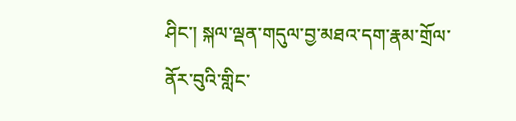ཤིང་། སྐལ་ལྡན་གདུལ་བྱ་མཐའ་དག་རྣམ་གྲོལ་ནོར་བུའི་གླིང་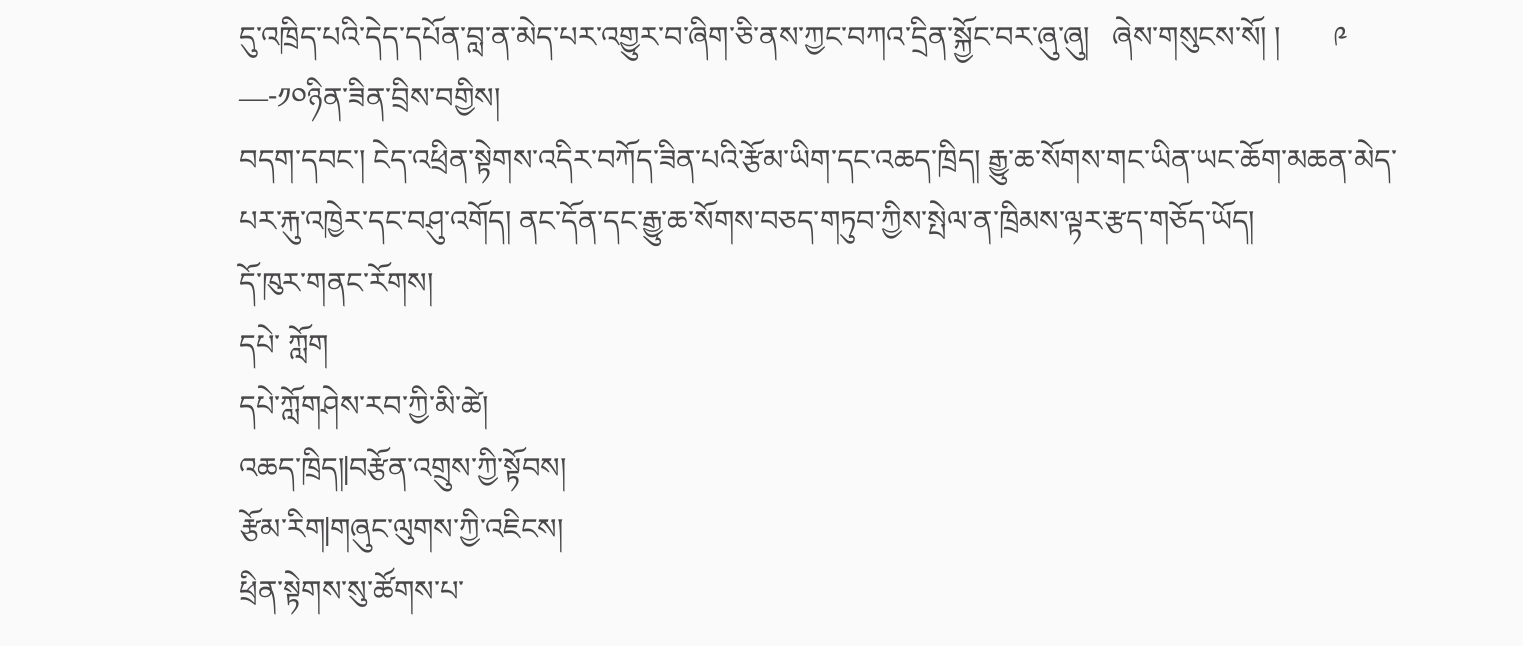དུ་འཁྲིད་པའི་དེད་དཔོན་བླ་ན་མེད་པར་འགྱུར་བ་ཞིག་ཅི་ནས་ཀྱང་བཀའ་དྲིན་སྐྱོང་བར་ཞུ་ཞུ།   ཞེས་གསུངས་སོ། །       ༩ —-༡༠ཉིན་ཟིན་བྲིས་བགྱིས།
བདག་དབང་། ངེད་འཕྲིན་སྟེགས་འདིར་བཀོད་ཟིན་པའི་རྩོམ་ཡིག་དང་འཆད་ཁྲིད། རྒྱུ་ཆ་སོགས་གང་ཡིན་ཡང་ཆོག་མཆན་མེད་པར་རྐུ་འཁྱེར་དང་བཤུ་འགོད། ནང་དོན་དང་རྒྱུ་ཆ་སོགས་བཅད་གཏུབ་ཀྱིས་སྤེལ་ན་ཁྲིམས་ལྟར་རྩད་གཅོད་ཡོད།
དོ་ཁུར་གནང་རོགས།
དཔེ་ ཀློག
དཔེ་ཀློགཤེས་རབ་ཀྱི་མི་ཚེ།
འཆད་ཁྲིད།|བརྩོན་འགྲུས་ཀྱི་སྟོབས།
རྩོམ་རིག|གཞུང་ལུགས་ཀྱི་འཇིངས།
ཕྲིན་སྟེགས་སུ་ཚོགས་པ་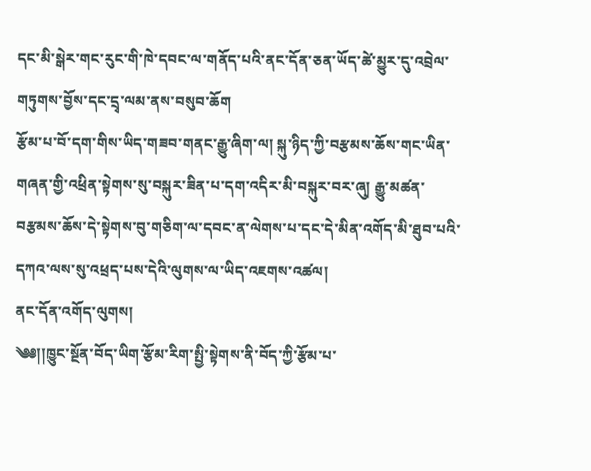དང་མི་སྒེར་གང་རུང་གི་ཁེ་དབང་ལ་གནོད་པའི་ནང་དོན་ཅན་ཡོད་ཚེ་མྱུར་དུ་འབྲེལ་གཏུགས་བྱོས་དང་དྲྭ་ལམ་ནས་བསུབ་ཆོག
རྩོམ་པ་བོ་དག་གིས་ཡིད་གཟབ་གནང་རྒྱུ་ཞིག་ལ། སྐུ་ཉིད་ཀྱི་བརྩམས་ཆོས་གང་ཡིན་གཞན་གྱི་འཕྲིན་སྟེགས་སུ་བསྐུར་ཟིན་པ་དག་འདིར་མི་བསྐུར་བར་ཞུ། རྒྱུ་མཚན་བརྩམས་ཆོས་དེ་སྟེགས་བུ་གཅིག་ལ་དབང་ན་ལེགས་པ་དང་དེ་མིན་འགོད་མི་ཐུབ་པའི་དཀའ་ལས་སུ་འཕྲད་པས་དེའི་ལུགས་ལ་ཡིད་འཇགས་འཚལ།
ནང་དོན་འགོད་ལུགས།
༄༅།།ཁྱུང་སྔོན་བོད་ཡིག་རྩོམ་རིག་སྤྱི་སྟེགས་ནི་བོད་ཀྱི་རྩོམ་པ་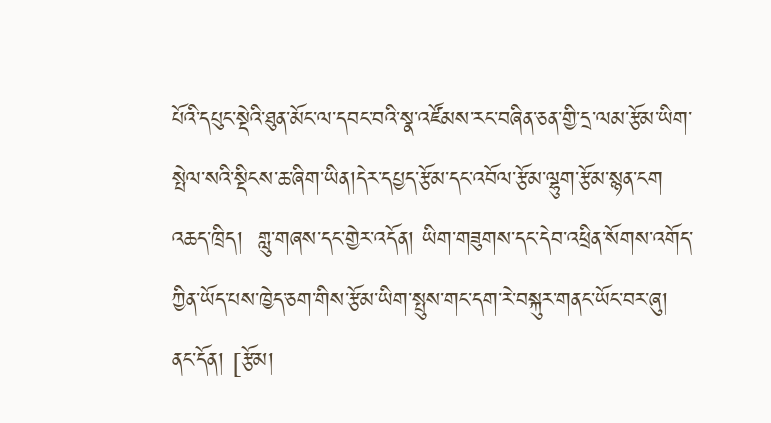པོའི་དཔུང་སྡེའི་ཐུན་མོང་ལ་དབང་བའི་སྣ་འཛོམས་རང་བཞིན་ཅན་གྱི་དྲ་ལམ་རྩོམ་ཡིག་སྤེལ་སའི་སྡིངས་ཆ་ཞིག་ཡིན།དེར་དཔྱད་རྩོམ་དང་འབོལ་རྩོམ་ལྷུག་རྩོམ་སྙན་ངག  འཆད་ཁྲིད།  གླུ་གཞས་དང་གྱེར་འདོན། ཡིག་གཟུགས་དང་དེབ་འཕྲིན་སོགས་འགོད་ཀྱིན་ཡོད་པས་ཁྱེད་ཅག་གིས་རྩོམ་ཡིག་སྤུས་གང་དག་རེ་བསྐུར་གནང་ཡོང་བར་ཞུ།
ནང་དོན། [རྩོམ།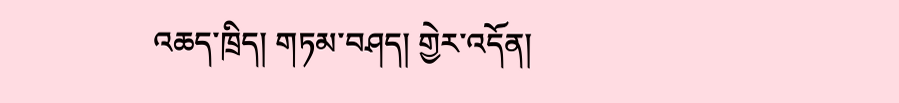འཆད་ཁྲིད། གཏམ་བཤད། གྱེར་འདོན།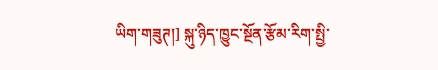ཡིག་གཟུཊ།] སྐུ་ཉིད་ཁྱུང་སྔོན་རྩོམ་རིག་སྤྱི་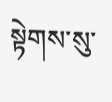སྟེགས་སུ་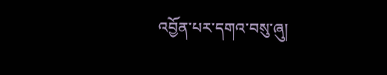འབྱོན་པར་དགའ་བསུ་ཞུ།